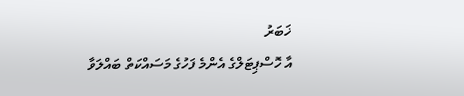ޚަބަރު
އާ ހޮސްޕިޓަލްގެ އެންމެ ފަހުގެ މަސައްކަތް ބައްލަވާ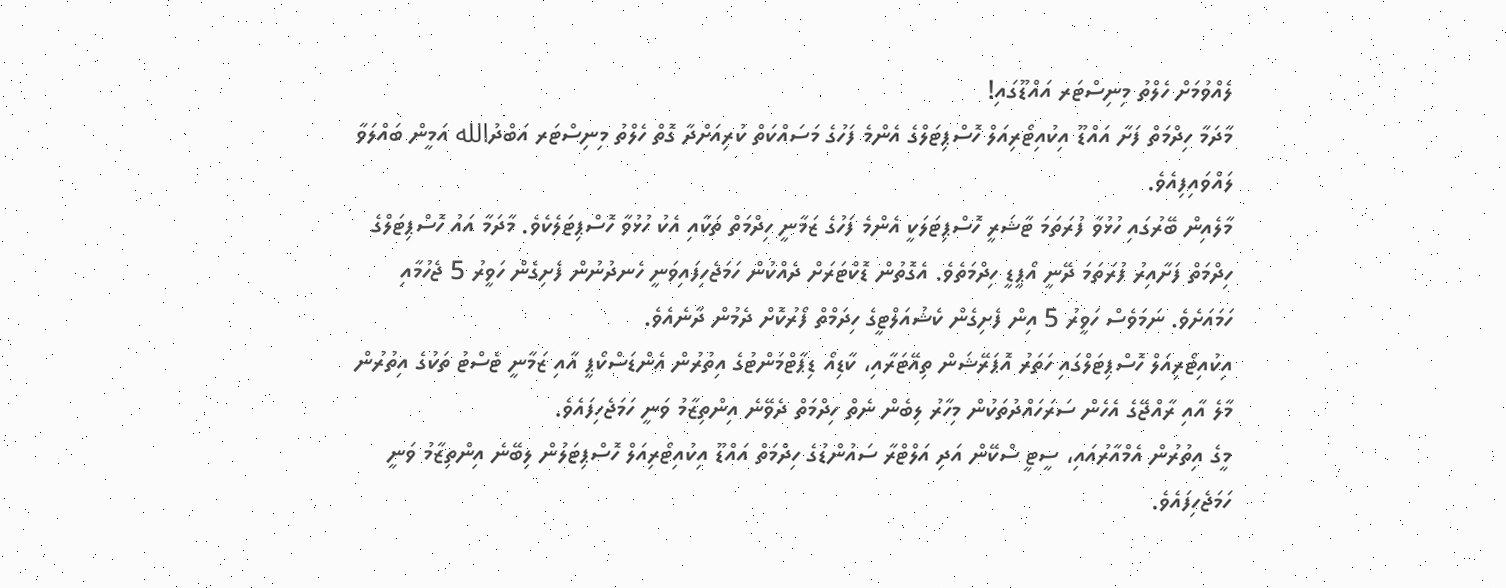ލެއްވުމަށް ހެލްތު މިނިސްޓަރ އައްޑޫގައި!
މާދަމާ ހިދްމަތް ފަށާ އައްޑޫ އިކުއިޓޯރިއަލް ހޮސްޕިޓަލްގެ އެންމެ ފަހުގެ މަސައްކަތް ކުރިއަށްދާ ގޮތް ހެލްތު މިނިސްޓަރ އަބްދުالله އަމީން ބައްލަވާ ލައްވައިފިއެވެ.
މާލެއިން ބޭރުގައި ހުޅުވާ ފުރަތަމަ ޓާޝަރީ ހޮސްޕިޓަލަކީ އެންމެ ފަހުގެ ޒަމާނީ ހިދްމަތް ތަކާއި އެކު ހުޅުވާ ހޮސްޕިޓަލެކެވެ. މާދަމާ އައު ހޮސްޕިޓަލްގެ ހިދްމަތް ފަށާއިރު ފުރަތަމަ ދޭނީ އޯޕީޑީ ހިދްމަތެވެ. އެގޮތުން ޑޮކްޓަރަށް ދެއްކުން ހަމަޖެހިފައިވަނީ ހެނދުނުން ފެށިގެން ހަވީރު 5 ޖެހުމާއި ހަމައަށެވެ. ނަމަވެސް ހަވީރު 5 އިން ފެށިގެން ކެޝުއަލްޓީގެ ހިދަމްތް ފޯރުކޮށް ދެމުން ދާނެއެވެ.
އިކުއިޓޯރިއަލް ހޮސްޕިޓަލްގައި ހަތަރު އޮޕަރޭޝަން ތިއޭޓަރާއި، ކާޑިއޯ ޑިޕާޓްމަންޓުގެ އިތުރުން އެންޑަސްކޯޕީ އާއި ޒަމާނީ ޓެސްޓު ތަކުގެ އިތުރުން މާލެ އާއި ރާއްޖޭގެ އެހެން ސަރަހައްދުތަކުން މިހާރު ލިބެން ނެތް ހިދްމަތް ދެވޭނެ އިންތިޒާމު ވަނީ ހަމަޖެހިފައެވެ.
މީގެ އިތުރުން އެމްއާރުއައި، ސީޓީ ސްކޭން އަދި އަލްޓްރާ ސައުންޑުގެ ހިދްމަތް އައްޑޫ އިކުއިޓޯރިއަލް ހޮސްޕިޓަލުން ލިބޭނެ އިންތިޒާމު ވަނީ ހަމަޖެހިފައެވެ.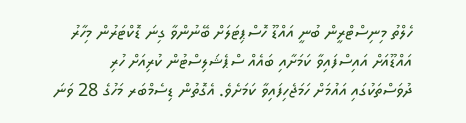ހެލްތު މިނިސްޓްރީން ބުނީ އައްޑޫ ހޮސްޕިޓަލަށް ބޭނުންވާ ގިނަ ޑޮކްޓަރުން މިހާރު އައްޑޫއަށް އައިސްފައިވާ ކަމަށާއި ބައެއް ސްޕެޝަލިސްޓުން ކުރިއަށް ހުރި ދުވަސްތަކުގައި އައުމަށް ހަމަޖެހިފައިވާ ކަމަށެވެ. އެގޮތުން ޑިސެމްބަރ މަހުގެ 28 ވަނަ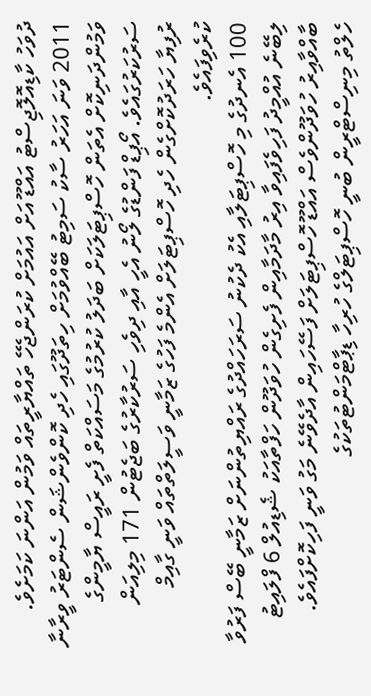ދުވަހު ކާޑިއޮލޮޖިސްޓު އައްޑޫ އަށް އައުމަށް ކުރަންޖެހޭ ތައްޔާރީތައް ވަމުން އަންނަ ކަމަށެވެ.
2011 ވަނަ އަހަރު ސާކު ސަމިޓު ބޭއްވުމަށް ހިތަދޫގައި ހެދި ކޮންވެންޝަން ސެންޓަރު ވީރާނާ ވަމުންދަނިކޮށް އެތަން ހޮސްޕިޓަލަކަށް ބަދަލު ކުރުމުގެ މަސައްކަތް ފެށީ ރައީސް ޔާމީންގެ ސަރުކަރުގައެވެ. އޯޕިޑް ފަންޑުގެ ލޯނު އެހީ އާއި ދިވެހި ސަރުކާރުގެ ބަޖެޓުން 171 މިލިއަން ރުފިޔާ ހަރަދުކޮށްގެން ހެދި ހޮސްޕިޓަލަށް އެންމެ ފަހުގެ ޒަމާނީ ވަސީލަތްތައް ވަނީ ގާއިމް ކުރެވިފައެވެ.
100 އެނދުގެ މި ހޮސްޕިޓަލާއި އެކު ދެކުނު ސަރަހައްދުގެ ރައްޔިތުންނަށް ޒަމާނީ ބޭސް ފަރުވާ ލިބޭނެ އުއްމީދު ފަހިވެފައިވާ އިރު މާދަމާއިން ފެށިގެން ހުވަދޫން ހަފްތާއަކު ޝެޑިއުލް 6 ފްލައިޓު ބާއްވާއިރު ހުވަދޫންވެސް އައްޑޫ ހޮސްޕިޓަލަށް ފަސޭހައިން އާދެވޭނެ މަގު ވަނީ ފަހިކޮށްފައެވެ.
ހެލްތު މިނިސްޓްރީން ބުނީ ހޮސްޕިޓަލްގެ ހުރިހާ ޑިޕާޓްމަންޓުތަކުގެ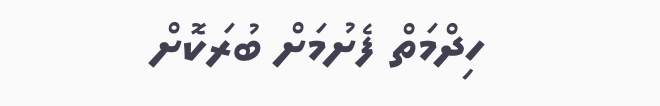ހިދްމަތް ފެށުމަށް ބުރަކޮށް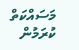މަސައްކަތް ކުރަމުން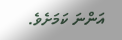އަންނަ ކަމަށެވެ.